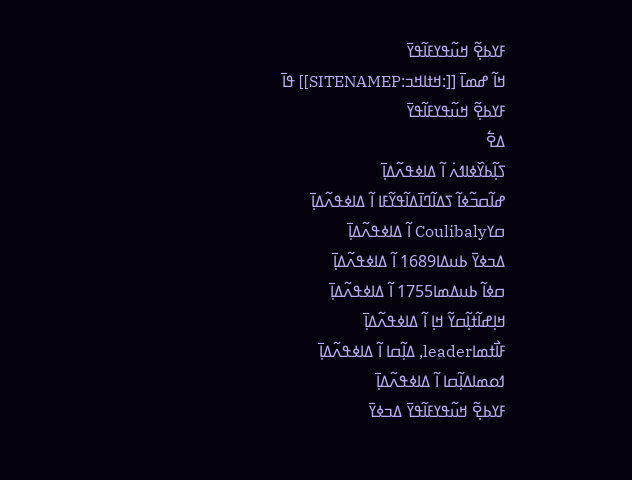ߓߌߕߐ߲߬ ߞߎ߬ߟߌߓߊ߬ߟߌ߫
ߞߊ߬ ߝߘߊ߫ [[:ߞߙߊߞߏ:SITENAMEP]] ߟߊ߫
ߓߌߕߐ߲߬ ߞߎ߬ߟߌߓߊ߬ߟߌ߫
ߡߐ߱
ߖߊ߲߬ߕߌ߰ߦߊߗߍ߭ ߊ߬ ߡߊߦߟߍ߬ߡߊ߲߫
ߝߊ߬ߛߏ߬ߦߊ߬ ߖߡߊ߬ߣߊ߫ߡߊ߬ߟߌ߬ߓߊ ߊ߬ ߡߊߦߟߍ߬ߡߊ߲߫
ߛߌCoulibaly ߊ߬ ߡߊߦߟߍ߬ߡߊ߲߫
ߡߏߦߌ߫ ߕߎߡߊ1689 ߊ߬ ߡߊߦߟߍ߬ߡߊ߲߫
ߛߦߊ߬ ߕߎߡߘߊ1755 ߊ߬ ߡߊߦߟߍ߬ߡߊ߲߫
ߞߊ߲ߝߊ߬ߙߊ߲߬ߛߌ߬ ߞߊ߲ ߊ߬ ߡߊߦߟߍ߬ߡߊ߲߫
ߓߊ߯ߙߘߊleader, ߡߊ߲߬ߛߊ ߊ߬ ߡߊߦߟߍ߬ߡߊ߲߫
ߗߋߘߊߡߊ߲߬ߛߊ ߊ߬ ߡߊߦߟߍ߬ߡߊ߲߫
ߓߌߕߐ߲߬ ߞߎ߬ߟߌߓߊ߬ߟߌ߫ ߡߏߦߌ߫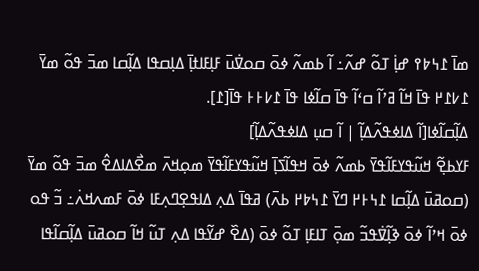ߘߊ߫ ߁߆߈߉ ߝߊ߲߭ ߠߋ߬ ߝߍ߬߸ ߊ߬ ߕߘߍ߬ ߦߋ߫ ߛߋߜ߭ߎ߫ ߓߊ߲ߓߊߙߊ߲߫ ߡߊ߲ߛߟߊ ߡߊ߲߬ߛߊ ߘߏ߫ ߟߋ߬ ߘߌ߫ ߁߇߁߂ ߟߊ߫ ߞߊ߬ ߥߴߊ߬ ߛߵߊ߬ ߟߊ߫ ߛߊ߬ߦߊ ߟߊ߫ ߁߇߅߅ ߟߊ߫[߁].
ߡߊ߲߬ߛߊ߬ߦߊ[ߊ߬ ߡߊߦߟߍ߬ߡߊ߲߬ | ߊ߬ ߛߎ߲ ߡߊߦߟߍ߬ߡߊ߲߬]
ߓߌߕߐ߲߬ ߞߎ߬ߟߌߓߊ߬ߟߌ߫ ߕߘߍ߬ ߦߋ߫ ߞߟߊ߬ߖߊ߲߫ ߞߎ߬ߟߌߓߊ߬ߟߌ߫ ߘߋ߲ߞߍ߫ ߘߐ߯ߡߊߡߐ߮ ߘߏ߫ ߟߋ߬ ߘߌ߫ (ߛߋߥߎ߫ ߡߊ߲߬ߛߊ ߁߆߅߂ ߣߌ߫ ߁߆߈߂ ߕߍ߫) ߥߟߊ߫ ߡߍ߲ ߡߊߟߐ߲ߣߍ߲ߓߊ ߦߋ߫ ߓߘߍߞߍ߭߸ ߏ߬ ߟߋ ߦߋ߫ ߞߴߊ߬ ߦߋ߫ ߢߊ߲߬ߜ߭ߟߏ߬ ߘߋ߲߫ ߠߊߓߊ߲ ߠߋ߬ ߦߋ߫ (ߡߐ߰ ߝߌ߬ߟߊ ߡߍ߲ ߠߎ߬ ߞߊ߬ ߛߋߥߎ߫ ߡߊ߲߬ߛߊ߬ߟߊ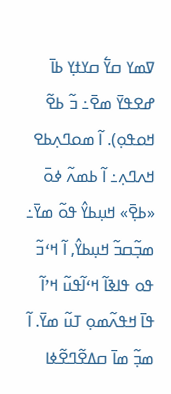ߜߘߌ ߛߌ߱ ߛߌߙߌ߲ ߕߊ߫ ߝߐߟߌ߫ ߘߐ߫߸ ߏ߬ ߕߐ߬ ߞߋߟߋ߲). ߊ߬ ߘߋߣߍ߲ߕߐ ߞߍߣߍ߲߸ ߊ߬ ߕߘߍ߬ ߦߋ߫ «ߕߐ߲߫» ߞߎ߲ߕߌ߮ ߟߋ߬ ߘߌ߫߸ ߘߏ߲߬ߛߏ߬ ߞߎ߲ߕߌ߮, ߊ߬ ߞߵߏ߬ ߟߋ ߟߊߢߊ߬ ߞߵߊ߬ߟߎ߬ ߞߴߊ߬ ߟߊ߫ ߞߟߍ߬ߘߋ߲ ߠߎ߬ ߘߌ߫. ߊ߬ ߘߏ߲߬ ߘߊ߫ ߛߡߐ߬ߣߐ߬ߦߊ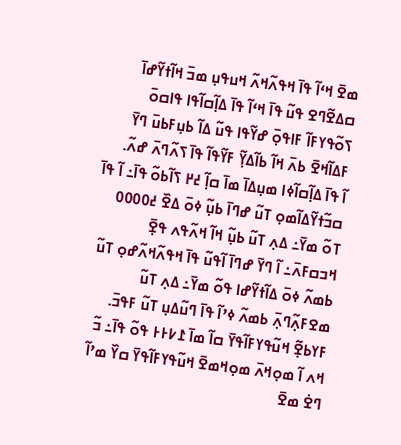ߘߐ߫ ߞߵߊ߬ ߟߊ߫ ߞߟߍ߬ߞߍ߬ ߞߎߟߎ߲ ߘߏ߫ ߞߊ߬ߙߌ߬ߝߊ߫ ߛߡߐ߬ߣߐ ߟߎ߬ ߟߊ߫ ߞߵߊ߬ ߟߊ߫ ߡߊ߲߬ߛߊ߬ߟߊ ߟߊߛߋ߫ ߖߋ߬ߟߌߓߊ߬ ߓߊߟߋ߲߫ ߝߌ߬ߟߊ ߟߎ߬ ߡߊ߬ ߕߎ߲ߓߕߎ߫ ߣߌ߫ ߓߡߊ߬ߞߐ߫ ߕߍ߫ ߞߊ߬ ߕߊ߬ߡߌ߲߬ ߓߌ߬ߟߊ߬ ߟߊ߫ ߖߍ߬ߣߍ߫ ߝߍ߬.
ߊ߬ ߟߊ߫ ߡߊ߲߬ߛߊ߬ߦߊ ߘߎ߲ߡߊ߫ ߘߊ߫ ߛߊ߲߬ ߄߂ ߖߊ߬ߕߋ߬ ߟߊ߫߸ ߊ߬ ߟߊ߫ ߛߏ߬ߙߌ߬ߡߊ߬ߘߋ߲ ߠߎ߬ ߝߣߊ߫ ߕߎ߲߬ ߦߋ߫ ߡߐ߰ ߄߀߀߀߀ ߠߋ߬ ߘߌ߫߸ ߡߍ߲ ߠߎ߬ ߕߎ߲߬ ߞߊ߬ ߞߍ߬ߟߍ ߟߐ߲߫ ߞߏߛߓߍ߫߸ ߊ߬ ߣߌ߫ ߝߣߊ߫ ߊ߬ߟߎ߬ ߟߊ߫ ߞߟߍ߬ߞߍ߬ߝߋ߲ ߠߎ߬ ߕߘߍ߬ ߦߋ߫ ߡߊ߬ߙߌ߬ߝߊ ߟߋ߬ ߘߌ߫߸ ߡߍ߲ ߠߎ߬ ߘߐߓߍ߲߬ߣߍ߲߫ ߕߘߍ߬ ߦߴߊ߬ ߟߊ߫ ߣߎ߬ߡߎ߲ ߠߎ߬ ߓߟߏ߫.
ߓߌߕߐ߲߬ ߞߎ߬ߟߌߓߊ߬ߟߌ߫ ߛߊ߬ ߘߊ߫ ߁߇߅߅ ߟߋ߬ ߟߊ߫߸ ߏ߬ ߞߍ ߊ߬ ߘߋ߲ߞߍ߫ ߘߋ߲ߞߘߐ߫ ߞߎ߬ߟߌߓߊ߬ߟߌ߫ ߛߌ߰ ߘߴߊ߬ ߣߐ߭ ߘߐ߫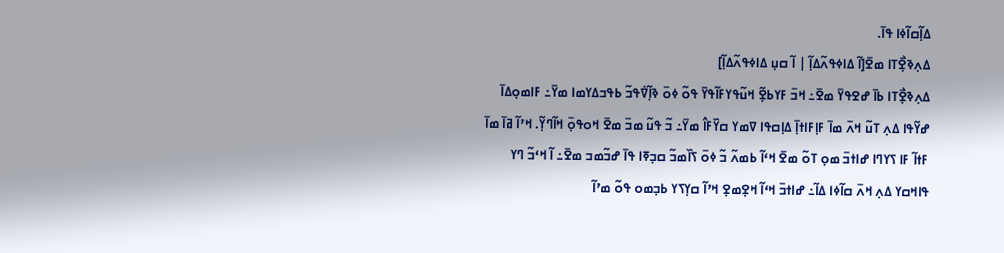ߡߊ߲߬ߛߊ߬ߦߊ ߟߊ߫.
ߡߍ߲ߢߐ߲߯ߠߊ ߘߐ߫[ߊ߬ ߡߊߦߟߍ߬ߡߊ߲߬ | ߊ߬ ߛߎ߲ ߡߊߦߟߍ߬ߡߊ߲߬]
ߡߍ߲ߢߐ߲߯ߠߊ ߕߊ߫ ߝߐߟߌ߫ ߘߐ߫߸ ߞߏ߫ ߓߌߕߐ߲߬ ߞߎ߬ߟߌߓߊ߬ߟߌ߫ ߟߋ߬ ߦߋ߫ ߢߊ߲߬ߜ߭ߟߏ߬ ߕߟߏߡߌߘߊ ߘߌ߫߸ ߓߊߘߋ߲ߡߊ߫ ߝߌ߬ߟߊ ߡߍ߲ ߠߎ߬ ߞߍ߫ ߘߊ߫ ߓߊ߲ߓߊߙߊ߲߫ ߡߊ߲ߛߟߊ ߜߘߌ ߛߌ߰ߓߊ߮ ߘߌ߫߸ ߏ߬ ߟߎ߬ ߘߏ߫ ߘߐ߫ ߞߋߟߋ߲߫ ߞߊ߬ߣߌ߲߬. ߞߴߊ߬ ߥߊ߫ ߘߊ߫ ߓߙߊ߬ ߓߊ ߖߌߣߊ ߝߊߙߏ߫ ߘߋ߲ ߠߋ߬ ߘߐ߫ ߞߵߊ߬ ߕߘߍ߬ ߏ߬ ߦߋ߫ ߖߊ߰ߘߏ߬ ߛߏ߲ߧߊ ߟߊ߫ ߝߏ߬ߘߏ ߘߐ߫߸ ߊ߬ ߞߵߏ߬ ߣߌ ߟߊߞߛߌ ߡߍ߲ ߞߍ߫ ߛߊ߬ߦߊ ߡߊ߬߸ ߝߊߙߏ߫ ߞߵߊ߬ ߞߐ߲ߘߐ߲ ߞߴߊ߬ ߛߌ߲ߖߌ ߕߏ߲ߘߋ ߟߋ߬ ߘߴߊ߬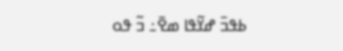ߕߟߏ߫ ߝߌ߬ߟߊ ߘߐ߫߸ ߏ߬ ߟߋ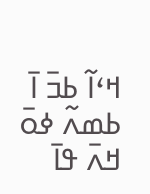ߞߵߊ߬ ߕߏ߫ ߊ߫ ߕߘߍ߬ ߦߋ߫ ߞߍ߫ ߟߊ߫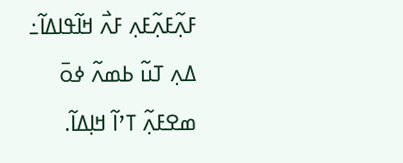ߓߍ߲߬ߓߍ߲߬ߓߍ߲ ߓߍ߯ ߞߊ߬ߟߊߡߊ߬߸ ߡߍ߲ ߠߎ߬ ߕߘߍ߬ ߦߋ߫ ߘߐߓߍ߲߬ ߠߴߊ߬ ߞߊ߲ߡߊ߬.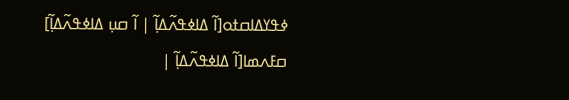ߦߟߌߡߊߛߙߋ[ߊ߬ ߡߊߦߟߍ߬ߡߊ߲߬ | ߊ߬ ߛߎ߲ ߡߊߦߟߍ߬ߡߊ߲߬]
ߛߓߍߘߊ[ߊ߬ ߡߊߦߟߍ߬ߡߊ߲߬ |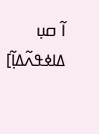ߊ߬ ߛߎ߲ ߡߊߦߟߍ߬ߡߊ߲߬]